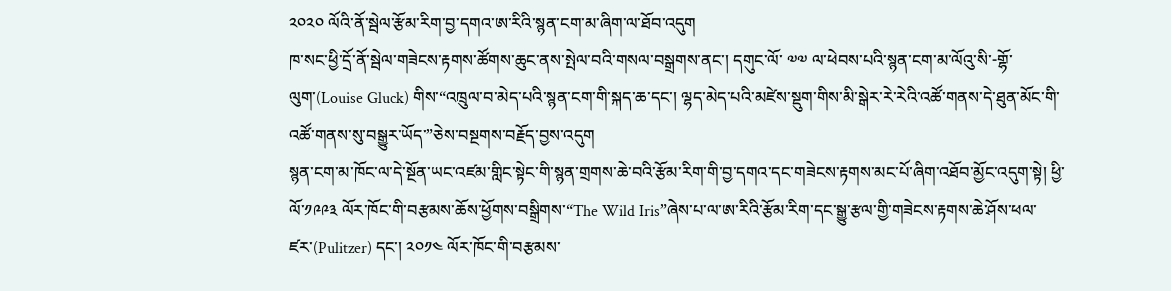༢༠༢༠ ལོའི་ནོ་སྦེལ་རྩོམ་རིག་བྱ་དགའ་ཨ་རིའི་སྙན་ངག་མ་ཞིག་ལ་ཐོབ་འདུག
ཁ་སང་ཕྱི་དྲོ་ནོ་སྦེལ་གཟེངས་རྟགས་ཚོགས་ཆུང་ནས་སྤེལ་བའི་གསལ་བསྒྲགས་ནང་། དགུང་ལོ་ ༧༧ ལ་ཕེབས་པའི་སྙན་ངག་མ་ལོའུ་སི་-གྷོ་ལུག་(Louise Gluck) གིས་“འཁྲུལ་བ་མེད་པའི་སྙན་ངག་གི་སྐད་ཆ་དང་། ལྷད་མེད་པའི་མཛེས་སྡུག་གིས་མི་སྒེར་རེ་རེའི་འཚོ་གནས་དེ་ཐུན་མོང་གི་འཚོ་གནས་སུ་བསྒྱུར་ཡོད་”ཅེས་བསྔགས་བརྗོད་བྱས་འདུག
སྙན་ངག་མ་ཁོང་ལ་དེ་སྔོན་ཡང་འཛམ་གླིང་སྟེང་གི་སྙན་གྲགས་ཆེ་བའི་རྩོམ་རིག་གི་བྱ་དགའ་དང་གཟེངས་རྟགས་མང་པོ་ཞིག་འཐོབ་མྱོང་འདུག་སྟེ། ཕྱི་ལོ་༡༩༩༣ ལོར་ཁོང་གི་བརྩམས་ཆོས་ཕྱོགས་བསྒྲིགས་“The Wild Iris”ཞེས་པ་ལ་ཨ་རིའི་རྩོམ་རིག་དང་སྒྱུ་རྩལ་གྱི་གཟེངས་རྟགས་ཆེ་ཤོས་ཕལ་ཛར་(Pulitzer) དང་། ༢༠༡༤ ལོར་ཁོང་གི་བརྩམས་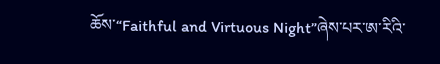ཆོས་“Faithful and Virtuous Night”ཞེས་པར་ཨ་རིའི་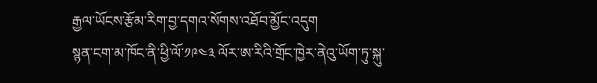རྒྱལ་ཡོངས་རྩོམ་རིག་བྱ་དགའ་སོགས་འཐོབ་མྱོང་འདུག
སྙན་ངག་མ་ཁོང་ནི་ཕྱི་ལོ་༡༩༤༣ ལོར་ཨ་རིའི་གྲོང་ཁྱེར་ནེའུ་ཡོག་ཏུ་སྐུ་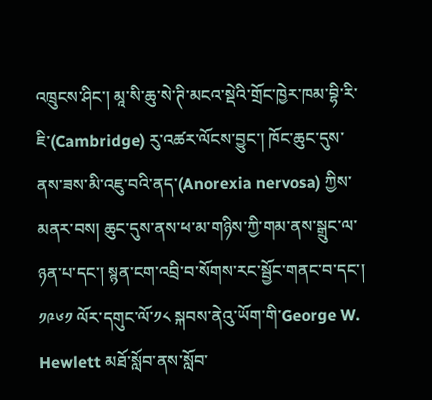འཁྲུངས་ཤིང་། མཱ་སི་ཆུ་སེ་ཊི་མངའ་སྡེའི་གྲོང་ཁྱེར་ཁམ་བྷི་རི་ཇི་(Cambridge) རུ་འཚར་ལོངས་བྱུང་། ཁོང་ཆུང་དུས་ནས་ཟས་མི་འཇུ་བའི་ནད་(Anorexia nervosa) ཀྱིས་མནར་བས། ཆུང་དུས་ནས་ཕ་མ་གཉིས་ཀྱི་གམ་ནས་སྒྲུང་ལ་ཉན་པ་དང་། སྙན་ངག་འབྲི་བ་སོགས་རང་སྦྱོང་གནང་བ་དང་། ༡༩༦༡ ལོར་དགུང་ལོ་༡༨ སྐབས་ནེའུ་ཡོག་གི་George W. Hewlett མཐོ་སློབ་ནས་སློབ་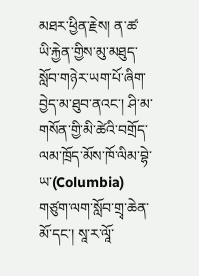མཐར་ཕྱིན་རྗེས། ན་ཚ་ཡི་རྐྱེན་གྱིས་མུ་མཐུད་སློབ་གཉེར་ཡག་པོ་ཞིག་བྱེད་མ་ཐུབ་ནའང་། ཤི་མ་གསོན་གྱི་མི་ཚེའི་བགྲོད་ལམ་ཁྲོད་མོས་ཁོ་ལིམ་བྷེ་ཡ་(Columbia) གཙུག་ལག་སློབ་གྲྭ་ཆེན་མོ་དང་། སཱ་ར་ལཱོ་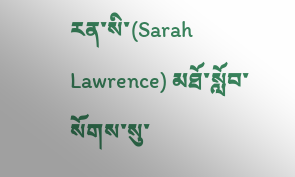རན་སི་(Sarah Lawrence) མཐོ་སློབ་སོགས་སུ་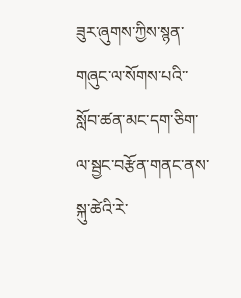ཟུར་ཞུགས་ཀྱིས་སྙན་གཞུང་ལ་སོགས་པའི་་སློབ་ཚན་མང་དག་ཅིག་ལ་སྦྱང་བརྩོན་གནང་ནས་སྐུ་ཚེའི་རེ་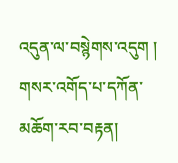འདུན་ལ་བསྙེགས་འདུག །
གསར་འགོད་པ་དཀོན་མཆོག་རབ་བརྟན།